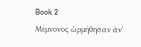Book 2
Μέμνονος ὡρμήθησαν ἀνʼ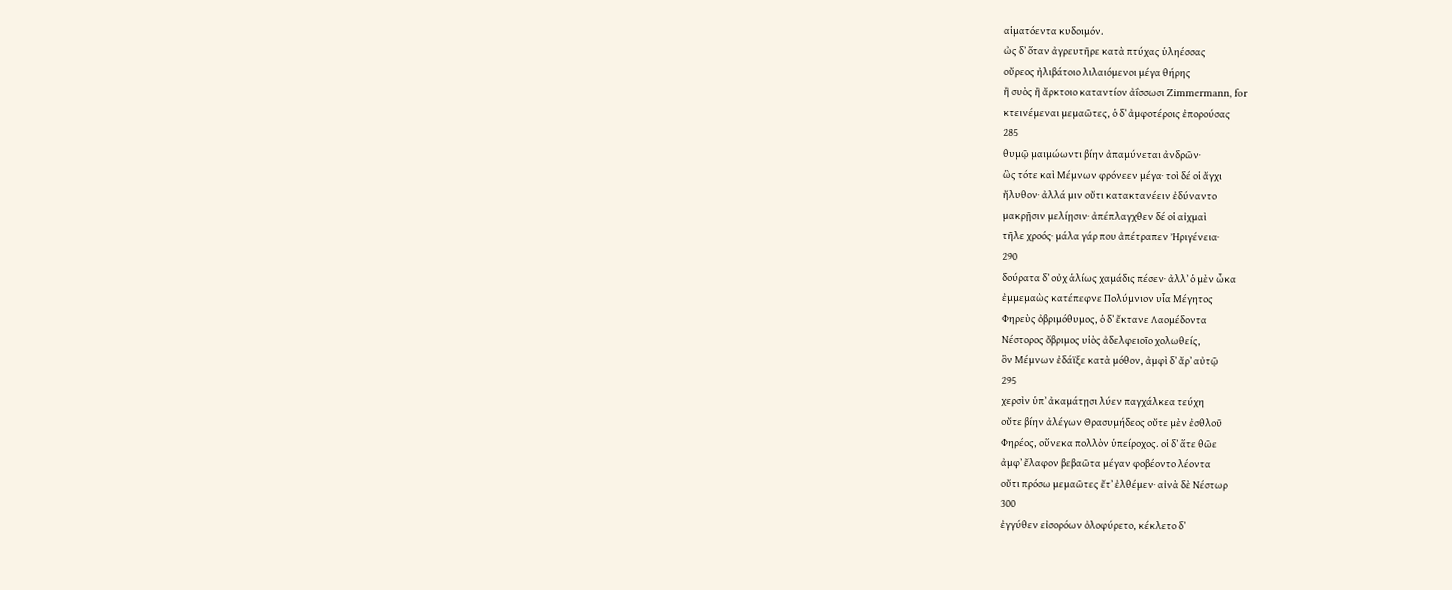αἱματόεντα κυδοιμόν.
ὠς δʼ ὅταν ἀγρευτῆρε κατὰ πτύχας ὑληέσσας
οὔρεος ἠλιβάτοιο λιλαιόμενοι μέγα θήρης
ἢ συὸς ἢ ἄρκτοιο καταντίον ἀΐσσωσι Zimmermann, for
κτεινέμεναι μεμαῶτες, ὁ δʼ ἀμφοτέροις ἐπορούσας
285
θυμῷ μαιμώωντι βίην ἀπαμύνεται ἀνδρῶν·
ὣς τότε καὶ Μέμνων φρόνεεν μέγα· τοὶ δέ οἱ ἄγχι
ἤλυθον· ἀλλά μιν οὔτι κατακτανέειν ἐδύναντο
μακρῇσιν μελίῃσιν· ἀπέπλαγχθεν δέ οἱ αἰχμαὶ
τῆλε χροός· μάλα γάρ που ἀπέτραπεν Ἠριγένεια·
290
δούρατα δʼ οὐχ ἁλίως χαμάδις πέσεν· ἀλλʼ ὁ μὲν ὦκα
ἐμμεμαὼς κατέπεφνε Πολύμνιον υἷα Μέγητος
Φηρεὺς ὀβριμόθυμος, ὁ δʼ ἔκτανε Λαομέδοντα
Νέστορος ὄβριμος υἱὸς ἀδελφειοῖο χολωθείς,
ὃν Μέμνων ἐδάϊξε κατὰ μόθον, ἀμφὶ δʼ ἄρʼ αὐτῷ
295
χερσὶν ὑπʼ ἀκαμάτῃσι λύεν παγχάλκεα τεύχη
οὔτε βίην ἀλέγων Θρασυμήδεος οὔτε μὲν ἐσθλοῦ
Φηρέος, οὕνεκα πολλὸν ὑπείροχος. οἱ δʼ ἅτε θῶε
ἀμφʼ ἔλαφον βεβαῶτα μέγαν φοβέοντο λέοντα
οὔτι πρόσω μεμαῶτες ἔτʼ ἐλθέμεν· αἰνὰ δὲ Νέστωρ
300
ἐγγύθεν εἰσορόων ὀλοφύρετο, κέκλετο δʼ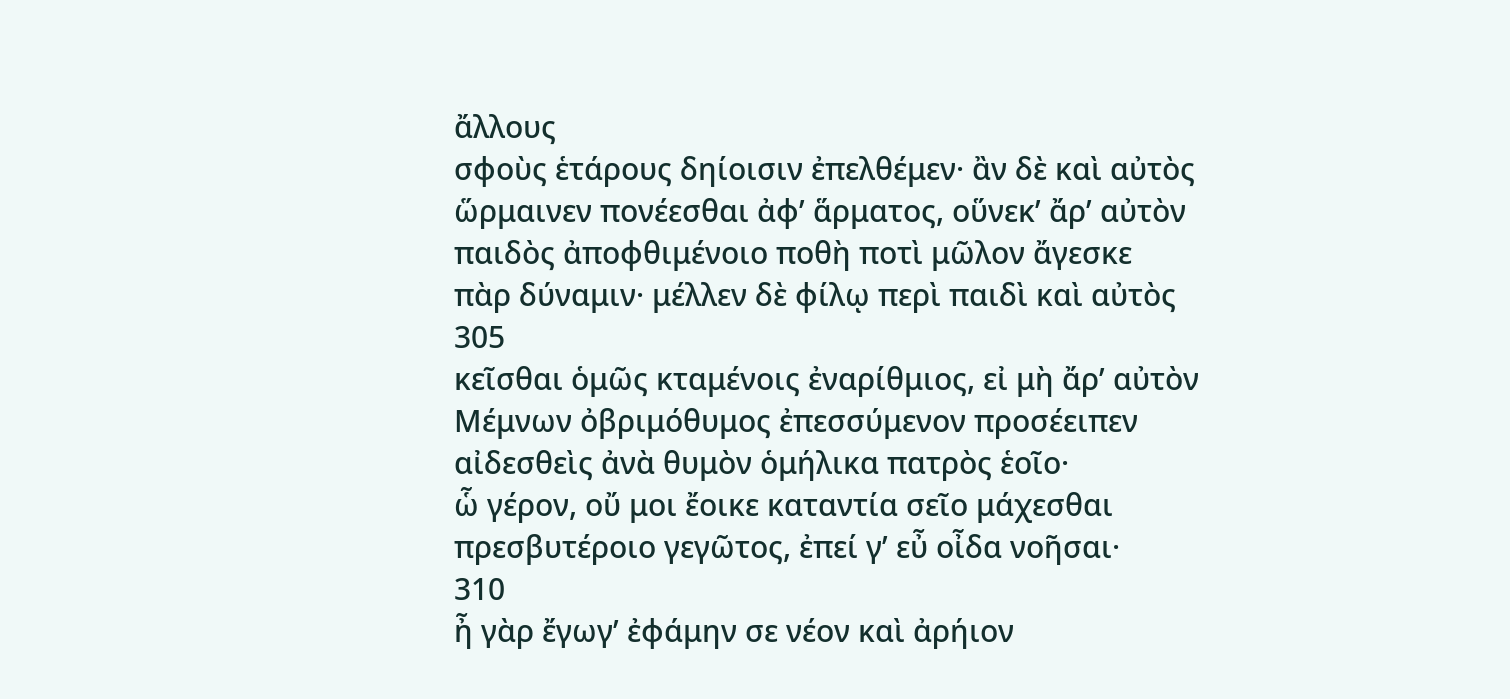ἄλλους
σφοὺς ἑτάρους δηίοισιν ἐπελθέμεν· ἂν δὲ καὶ αὐτὸς
ὥρμαινεν πονέεσθαι ἀφʼ ἅρματος, οὕνεκʼ ἄρʼ αὐτὸν
παιδὸς ἀποφθιμένοιο ποθὴ ποτὶ μῶλον ἄγεσκε
πὰρ δύναμιν· μέλλεν δὲ φίλῳ περὶ παιδὶ καὶ αὐτὸς
305
κεῖσθαι ὁμῶς κταμένοις ἐναρίθμιος, εἰ μὴ ἄρʼ αὐτὸν
Μέμνων ὀβριμόθυμος ἐπεσσύμενον προσέειπεν
αἰδεσθεὶς ἀνὰ θυμὸν ὁμήλικα πατρὸς ἑοῖο·
ὧ γέρον, οὔ μοι ἔοικε καταντία σεῖο μάχεσθαι
πρεσβυτέροιο γεγῶτος, ἐπεί γʼ εὖ οἶδα νοῆσαι·
310
ἦ γὰρ ἔγωγʼ ἐφάμην σε νέον καὶ ἀρήιον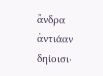ἄνδρα
ἀντιάαν δηίοισι·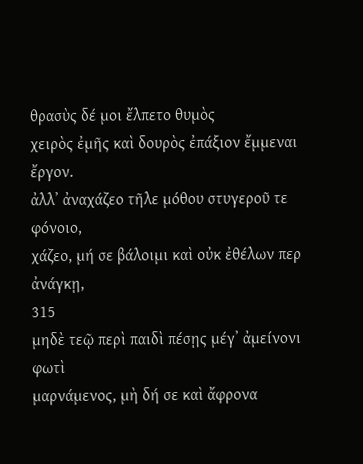θρασὺς δέ μοι ἔλπετο θυμὸς
χειρὸς ἐμῆς καὶ δουρὸς ἐπάξιον ἔμμεναι ἔργον.
ἀλλʼ ἀναχάζεο τῆλε μόθου στυγεροῦ τε φόνοιο,
χάζεο, μή σε βάλοιμι καὶ οὐκ ἐθέλων περ ἀνάγκῃ,
315
μηδὲ τεῷ περὶ παιδὶ πέσῃς μέγʼ ἀμείνονι φωτὶ
μαρνάμενος, μὴ δή σε καὶ ἄφρονα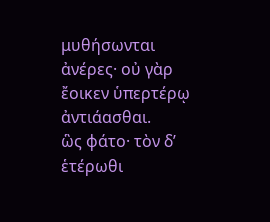μυθήσωνται
ἀνέρες· οὐ γὰρ ἔοικεν ὑπερτέρῳ ἀντιάασθαι.
ὣς φάτο· τὸν δʼ ἑτέρωθι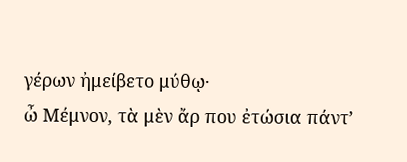γέρων ἠμείβετο μύθῳ·
ὦ Μέμνον, τὰ μὲν ἄρ που ἐτώσια πάντʼ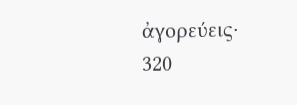ἀγορεύεις·
320